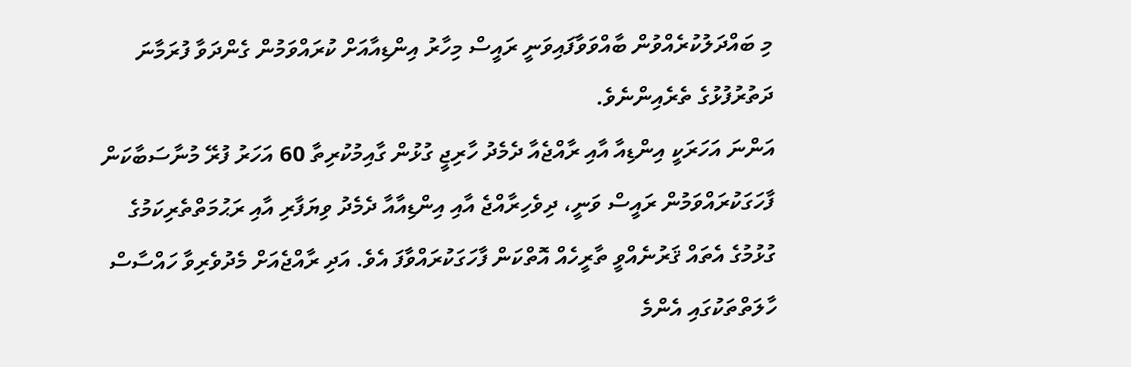މި ބައްދަލުކުރެއްވުން ބާއްވަވާފައިވަނީ ރައީސް މިހާރު އިންޑިއާއަށް ކުރައްވަމުން ގެންދަވާ ފުރަމާނަ ދަތުރުފުޅުގެ ތެރެއިންނެވެ.
އަންނަ އަހަރަކީ އިންޑިއާ އާއި ރާއްޖެއާ ދެމެދު ހާރިޖީ ގުޅުން ގާއިމުކުރިތާ 60 އަހަރު ފުރޭ މުނާސަބާކަން ފާހަގަކުރައްވަމުން ރައީސް ވަނީ، ދިވެހިރާއްޖެ އާއި އިންޑިއާއާ ދެމެދު ވިޔަފާރި އާއި ރަޙުމަތްތެރިކަމުގެ ގުޅުމުގެ އެތައް ޤަރުނެއްވީ ތާރީހެއް އޮތްކަން ފާހަގަކުރައްވާފަ އެވެ. އަދި ރާއްޖެއަށް މެދުވެރިވާ ހައްސާސް ހާލަތްތަކުގައި އެންމެ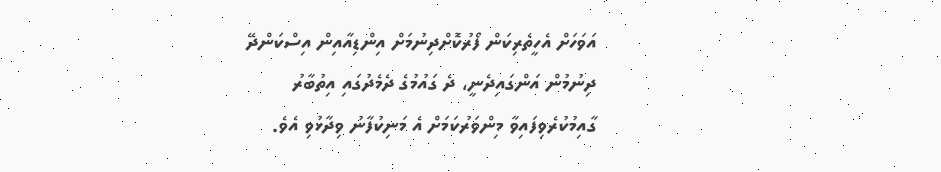އަވަހަށް އެހީތެރިކަން ފޯރުކޮށްދިނުމަށް އިންޑިއާއިން އިސްކަންދޭ ދިނުމުން އަންގައިދެނީ، ދެ ގައުމުގެ ދެމެދުގައި އިތުބާރު ގާއިމުކުރެވިފައިވާ މިންވަރުކަމަށް އެ މަނިކުފާނު ވިދާޅުވި އެވެ.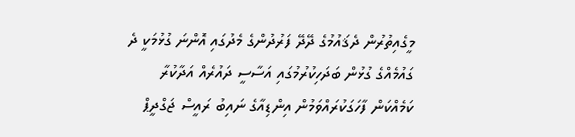މީގެއިތުރުން ދެޤައުމުގެ ދޭދޭ ފަރުދުންގެ މެދުގައި އޮންނަ ގުޅުމަކީ ދެ ގައުމެއްގެ ގުޅުން ބަދަހިކުރުމުގައި އަސާސީ ދައުރެއް އަދާކުރާ ކަމެއްކަން ފާހަގަކުރައްވަމުން އިންޑިއާގެ ނައިބު ރައީސް ޖަގްދީޕް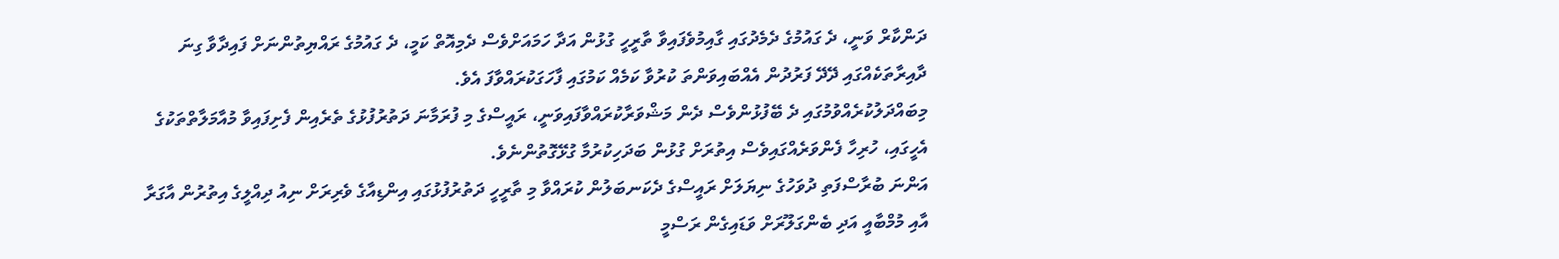ދަންކާރް ވަނީ، ދެ ގައުމުގެ ދެމެދުގައި ގާއިމުވެފައިވާ ތާރީހީ ގުޅުން އަދާ ހަމައަށްވެސް ދެމިއޮތް ކަމީ، ދެ ގައުމުގެ ރައްޔިތުންނަށް ފައިދާވާ ގިނަ ދާއިރާތަކެއްގައި ދޭދޭ ފަރުދުން އެއްބައިވަންތަ ކުރުވާ ކަމެއް ކަމުގައި ފާހަގަކުރައްވާފަ އެވެ.
މިބައްދަލުކުރެއްވުމުގައި ދެ ބޭފުޅުންވެސް ދެން މަޝްވަރާކުރައްވާފައިވަނީ، ރައީސްގެ މި ފުރަމާނަ ދަތުރުފުޅުގެ ތެރެއިން ފެށިފައިވާ މުއާމަލާތްތަކުގެ އެހީގައި، ހުރިހާ ފެންވަރެއްގައިވެސް އިތުރަށް ގުޅުން ބަދަހިކުރުމާ ގުޅޭގޮތުންނެވެ.
އަންނަ ބުރާސްފަތި ދުވަހުގެ ނިޔަލަށް ރައީސްގެ ދެކަނބަލުން ކުރައްވާ މި ތާރީހީ ދަތުރުފުޅުގައި އިންޑިއާގެ ވެރިރަށް ނިއު ދިއްލީގެ އިތުރުން އާގަރާ އާއި މުމްބާއީ އަދި ބެންގަލޫރަށް ވަޑައިގެން ރަސްމީ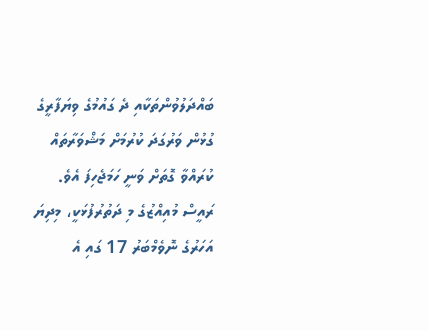ބައްދަލުވުންތަކާއި ދެ ގައުމުގެ ވިޔަފާރީގެ ގުޅުން ވަރުގަދަ ކުރުމަށް މަޝްވަރާތައް ކުރައްވާ ގޮތަށް ވަނީ ހަމަޖެހިފަ އެވެ.
ރައީސް މުއިއްޒުގެ މި ދަތުރުފުޅަކީ، މިދިޔަ އަހަރުގެ ނޮވެމްބަރު 17 ގައި އެ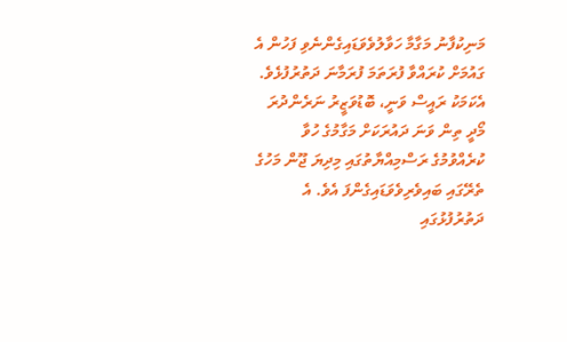މަނިކުފާނު މަގާމާ ހަވާލުވެވަޑައިގެންނެވި ފަހުން އެ ގައުމަށް ކުރައްވާ ފުރަތަމަ ފުރަމާނަ ދަތުރުފުޅެވެ. އެކަމަކު ރައީސް ވަނީ، ބޮޑުވަޒީރު ނަރެންދުރަ މޯދީ ތިން ވަނަ ދައުރަކަށް މަގާމުގެ ހުވާ ކުރެއްވުމުގެ ރަސްމިއްޔާތުގައި މިދިޔަ ޖޫން މަހުގެ ތެރޭގައި ބައިވެރިވެވަޑައިގެންފަ އެވެ. އެ ދަތުރުފުޅުގައި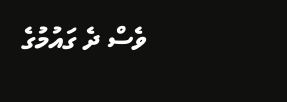ވެސް ދެ ގައުމުގެ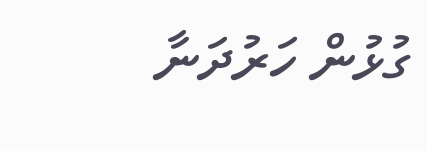ގުޅުން ހަރުދަނާ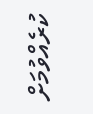ކުރެއްވުމަށް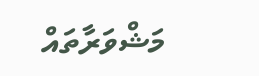މަޝްވަރާތައް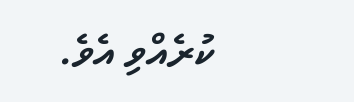ކުރެއްވި އެވެ.